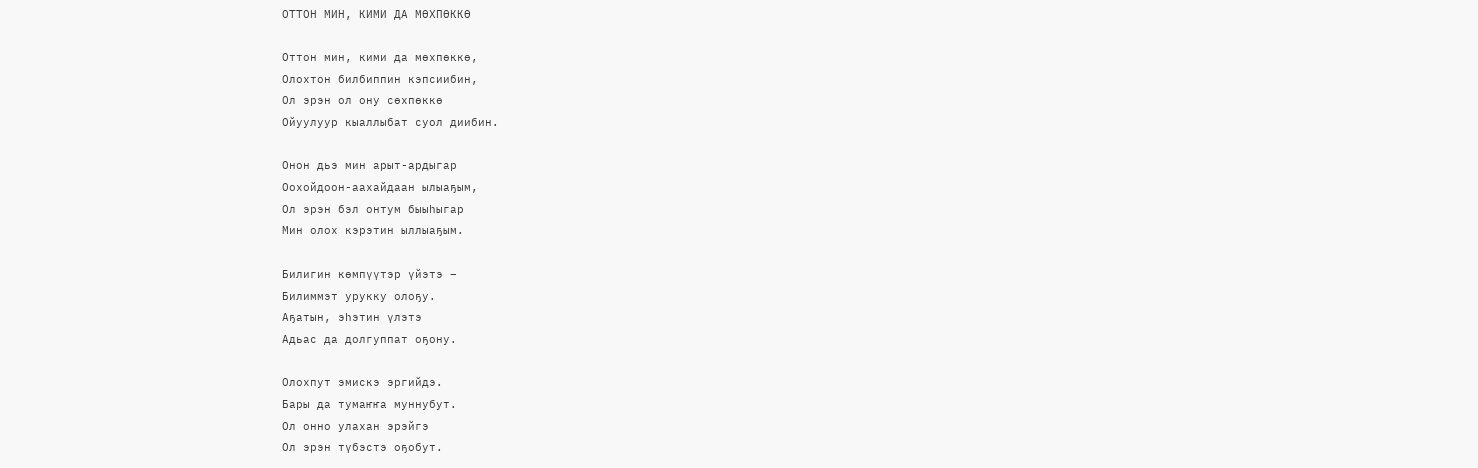ОТТОН МИН, КИМИ ДА МӨХПӨККӨ

Оттон мин, кими да мөхпөккө,
Олохтон билбиппин кэпсиибин,
Ол эрэн ол ону сөхпөккө
Ойуулуур кыаллыбат суол диибин.

Онон дьэ мин арыт-ардыгар
Оохойдоон-аахайдаан ылыаҕым,
Ол эрэн бэл онтум быыһыгар
Мин олох кэрэтин ыллыаҕым.

Билигин көмпүүтэр үйэтэ –
Билиммэт урукку олоҕу.
Аҕатын, эһэтин үлэтэ
Адьас да долгуппат оҕону.

Олохпут эмискэ эргийдэ.
Бары да тумаҥҥа муннубут.
Ол онно улахан эрэйгэ
Ол эрэн түбэстэ оҕобут.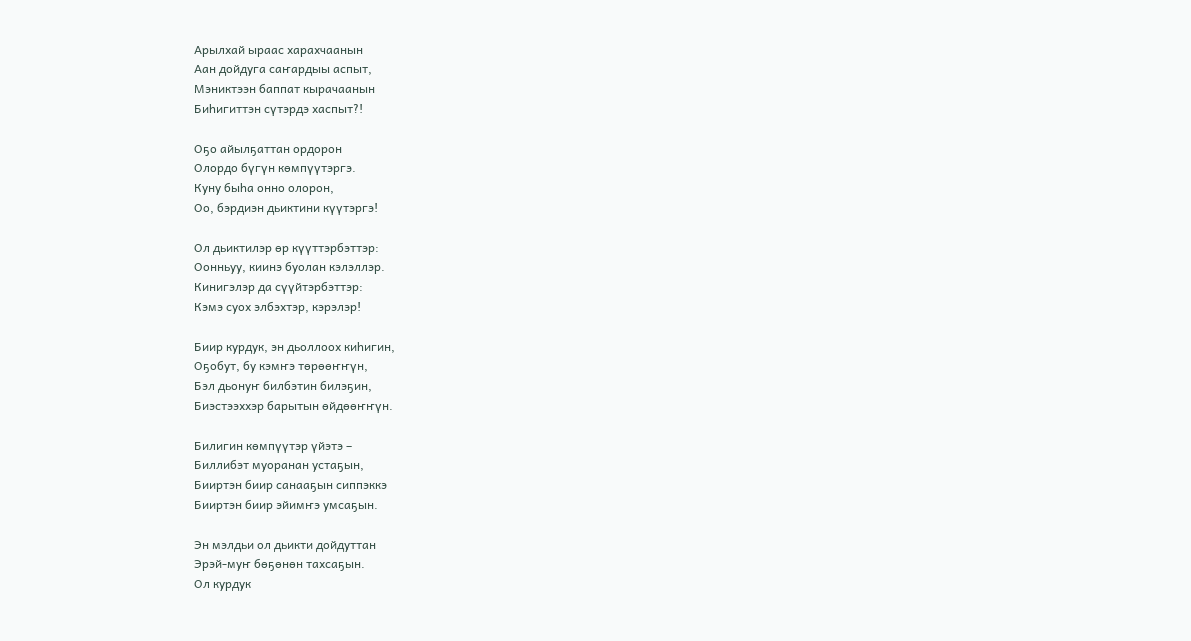Арылхай ыраас харахчаанын
Аан дойдуга саҥардыы аспыт,
Мэниктээн баппат кырачаанын
Биһигиттэн сүтэрдэ хаспыт?!

Оҕо айылҕаттан ордорон
Олордо бүгүн көмпүүтэргэ.
Куну быһа онно олорон,
Оо, бэрдиэн дьиктини күүтэргэ!

Ол дьиктилэр өр күүттэрбэттэр:
Оонньуу, киинэ буолан кэлэллэр.
Кинигэлэр да сүүйтэрбэттэр:
Кэмэ суох элбэхтэр, кэрэлэр!

Биир курдук, эн дьоллоох киһигин,
Оҕобут, бу кэмҥэ төрөөҥҥүн,
Бэл дьонуҥ билбэтин билэҕин,
Биэстээххэр барытын өйдөөҥҥүн.

Билигин көмпүүтэр үйэтэ –
Биллибэт муоранан устаҕын,
Бииртэн биир санааҕын сиппэккэ
Бииртэн биир эйимҥэ умсаҕын.

Эн мэлдьи ол дьикти дойдуттан
Эрэй-муҥ бөҕөнөн тахсаҕын.
Ол курдук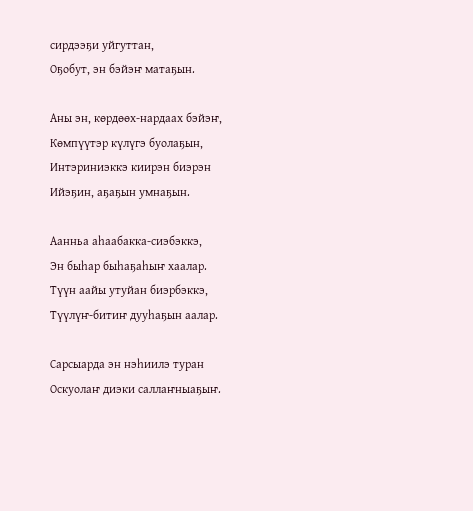сирдээҕи уйгуттан,
Оҕобут, эн бэйэҥ матаҕын.

Аны эн, көрдөөх-нардаах бэйэҥ,
Көмпүүтэр күлүгэ буолаҕын,
Интэриниэккэ киирэн биэрэн
Ийэҕин, аҕаҕын умнаҕын.

Аанньа аһаабакка-сиэбэккэ,
Эн быһар быһаҕаһыҥ хаалар.
Түүн аайы утуйан биэрбэккэ,
Түүлүҥ-битиҥ дууһаҕын аалар.

Сарсыарда эн нэһиилэ туран
Оскуолаҥ диэки саллаҥныаҕыҥ.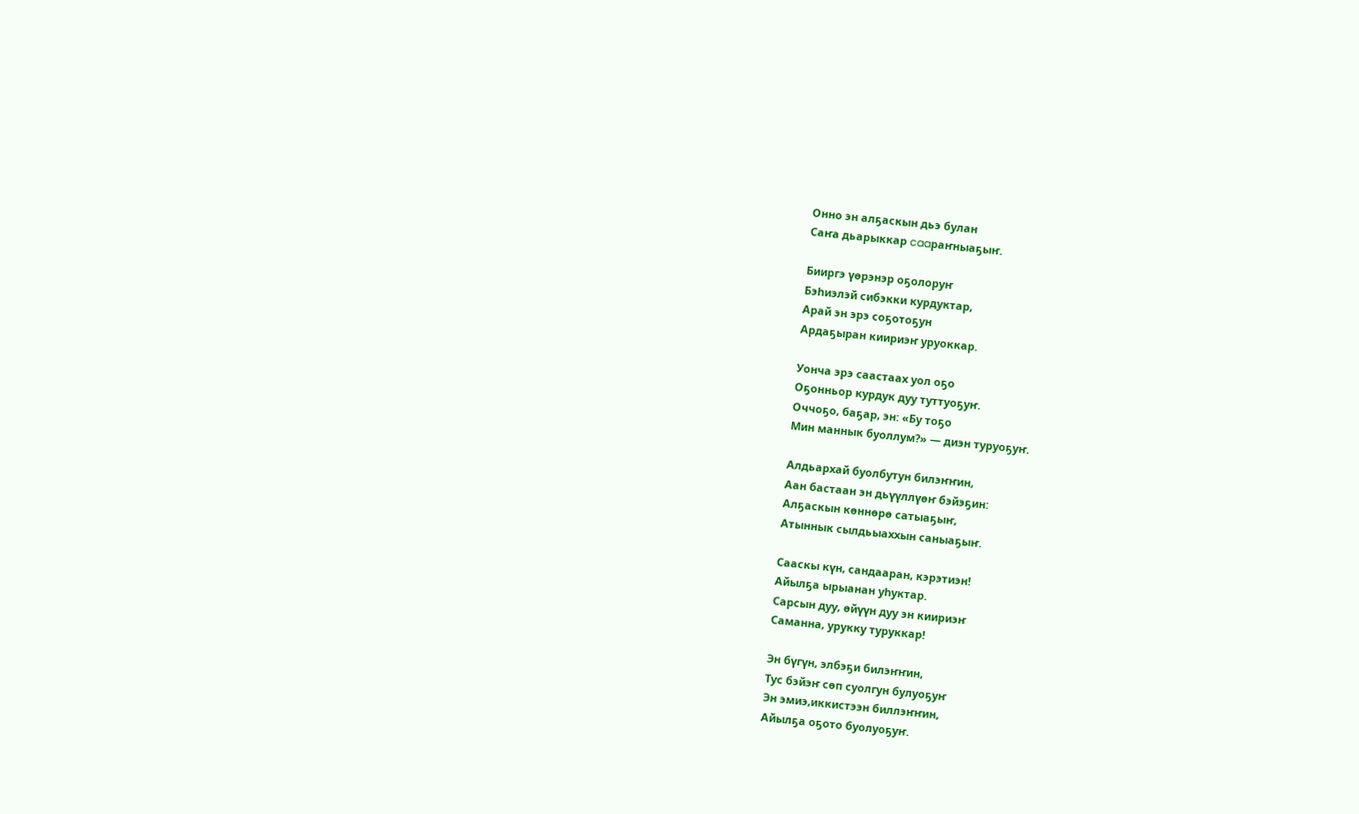Онно эн алҕаскын дьэ булан
Caҥa дьарыккар caaраҥныаҕыҥ.

Бииргэ үөрэнэр оҕолоруҥ
Бэһиэлэй сибэкки курдуктар,
Арай эн эрэ соҕотоҕун
Ардаҕыран киириэҥ уруоккар.

Уонча эрэ саастаах уол оҕо
Оҕонньор курдук дуу туттуоҕуҥ.
Оччоҕо, баҕар, эн: «Бу тоҕо
Мин маннык буоллум?» — диэн туруоҕуҥ.

Алдьархай буолбутун билэҥҥин,
Аан бастаан эн дьүүллүөҥ бэйэҕин:
Алҕаскын көннөрө сатыаҕыҥ,
Атыннык сылдьыаххын саныаҕыҥ.

Сааскы күн, сандааран, кэрэтиэн!
Айылҕа ырыанан уһуктар.
Сарсын дуу, өйүүн дуу эн киириэҥ
Саманна, урукку туруккар!

Эн бүгүн, элбэҕи билэҥҥин,
Тус бэйэҥ сөп суолгун булуоҕуҥ
Эн эмиэ,иккистээн биллэҥҥин,
Айылҕа оҕото буолуоҕуҥ.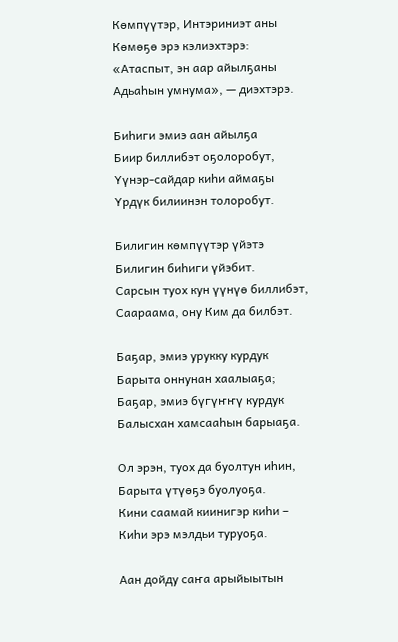Көмпүүтэр, Интэриниэт аны
Көмөҕө эрэ кэлиэхтэрэ:
«Атаспыт, эн аар айылҕаны
Адьаһын умнума», — диэхтэрэ.

Биһиги эмиэ аан айылҕа
Биир биллибэт оҕолоробут,
Үүнэр-сайдар киһи аймаҕы
Үрдүк билиинэн толоробут.

Билигин көмпүүтэр үйэтэ
Билигин биһиги үйэбит.
Сарсын туох кун үүнүө биллибэт,
Саараама, ону Ким да билбэт.

Баҕар, эмиэ урукку курдук
Барыта оннунан хаалыаҕа;
Баҕар, эмиэ бүгүҥҥү курдук
Балысхан хамсааһын барыаҕа.

Ол эрэн, туох да буолтун иһин,
Барыта үтүөҕэ буолуоҕа.
Кини саамай киинигэр киһи –
Киһи эрэ мэлдьи туруоҕа.

Аан дойду саҥа арыйыытын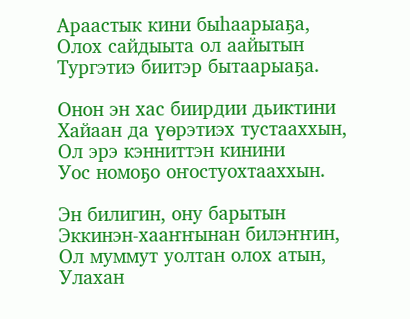Араастык кини быһаарыаҕа,
Олох сайдыыта ол аайытын
Тургэтиэ биитэр бытаарыаҕа.

Онон эн хас биирдии дьиктини
Хайаан да үөрэтиэх тустааххын,
Ол эрэ кэнниттэн кинини
Уос номоҕо оҥостуохтааххын.

Эн билигин, ону барытын
Эккинэн-хааҥҥынан билэҥҥин,
Ол муммут уолтан олох атын,
Улахан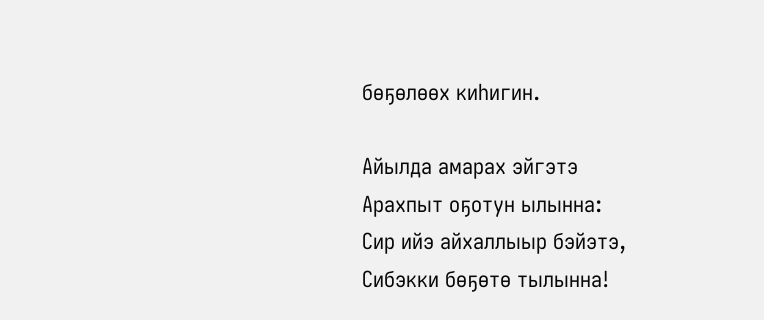бөҕөлөөх киһигин.

Айылда амарах эйгэтэ
Арахпыт оҕотун ылынна:
Сир ийэ айхаллыыр бэйэтэ,
Сибэкки бөҕөтө тылынна!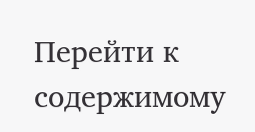Перейти к содержимому